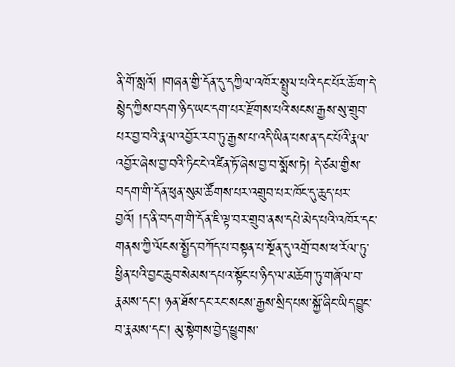ནི་གོ་སླའོ། །གཞན་གྱི་དོན་དུ་དཀྱིལ་འཁོར་སྤྲུལ་པའི་དང་པོར་ཆོ་ག་དེ་སྙེད་ཀྱིས་བདག་ཉིད་ཡང་དག་པར་རྫོགས་པའི་སངས་རྒྱས་སུ་གྲུབ་པར་བྱ་བའི་རྣལ་འབྱོར་རབ་ཏུ་རྒྱས་པ་འདི་ཡིན་པས་ན་དང་པོའི་རྣལ་འབྱོར་ཞེས་བྱ་བའི་ཏིང་ངེ་འཛིན་ཏོ་ཞེས་བྱ་བ་སྨོས་ཏེ། དེ་ཙམ་གྱིས་བདག་གི་དོན་ཕུན་སུམ་ཚོགས་པར་འགྲུབ་པར་ཁོང་དུ་ཆུད་པར་བྱའོ། །ད་ནི་བདག་གི་དོན་ཇི་ལྟ་བར་གྲུབ་ནས་དཔེ་མེད་པའི་འཁོར་དང་གནས་ཀྱི་ལོངས་སྤྱོད་བཀོད་པ་བསྟན་པ་སྔོན་དུ་འགྲོ་བས་ཕ་རོལ་ཏུ་ཕྱིན་པའི་བྱང་ཆུབ་སེམས་དཔའ་སྟོང་པ་ཉིད་ལ་མཆོག་ཏུ་གཞོལ་བ་རྣམས་དང་། ཉན་ཐོས་དང་རང་སངས་རྒྱས་སྲིད་པས་སྐྱོ་ཞིང་ཡིད་བྱུང་བ་རྣམས་དང་། མུ་སྟེགས་བྱེད་ཕྱུགས་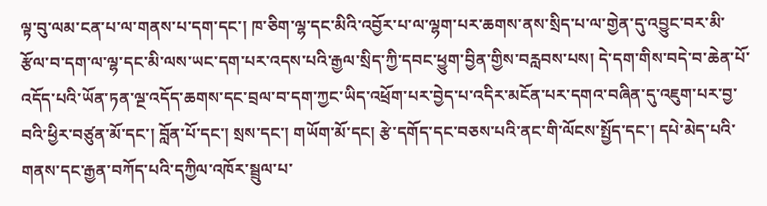ལྟ་བུ་ལམ་ངན་པ་ལ་གནས་པ་དག་དང་། ཁ་ཅིག་ལྷ་དང་མིའི་འབྱོར་པ་ལ་ལྷག་པར་ཆགས་ནས་སྲིད་པ་ལ་གྱེན་དུ་འབྱུང་བར་མི་རྩོལ་བ་དག་ལ་ལྷ་དང་མི་ལས་ཡང་དག་པར་འདས་པའི་རྒྱལ་སྲིད་ཀྱི་དབང་ཕྱུག་བྱིན་གྱིས་བརླབས་པས། དེ་དག་གིས་བདེ་བ་ཆེན་པོ་འདོད་པའི་ཡོན་ཏན་ལྔ་འདོད་ཆགས་དང་བྲལ་བ་དག་ཀྱང་ཡིད་འཕྲོག་པར་བྱེད་པ་འདིར་མངོན་པར་དགའ་བཞིན་དུ་འཇུག་པར་བྱ་བའི་ཕྱིར་བཙུན་མོ་དང་། བློན་པོ་དང་། སྲས་དང་། གཡོག་མོ་དང། རྩེ་དགོད་དང་བཅས་པའི་ནང་གི་ལོངས་སྤྱོད་དང་། དཔེ་མེད་པའི་གནས་དང་རྒྱན་བཀོད་པའི་དཀྱིལ་འཁོར་སྦྲུལ་པ་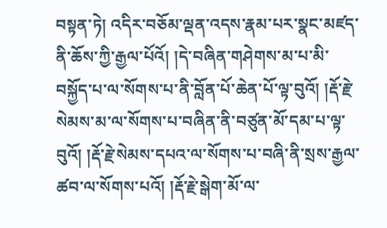བསྟན་ཏེ། འདིར་བཅོམ་ལྡན་འདས་རྣམ་པར་སྣང་མཛད་ནི་ཆོས་ཀྱི་རྒྱལ་པོའོ། །དེ་བཞིན་གཤེགས་མ་པ་མི་བསྐྱོད་པ་ལ་སོགས་པ་ནི་བློན་པོ་ཆེན་པོ་ལྟ་བུའོ། །རྡོ་རྗེ་སེམས་མ་ལ་སོགས་པ་བཞིན་ནི་བཙུན་མོ་དམ་པ་ལྟ་བུའོ། །རྡོ་རྗེ་སེམས་དཔའ་ལ་སོགས་པ་བཞི་ནི་སྲས་རྒྱལ་ཚབ་ལ་སོགས་པའོ། །རྡོ་རྗེ་སྒེག་མོ་ལ་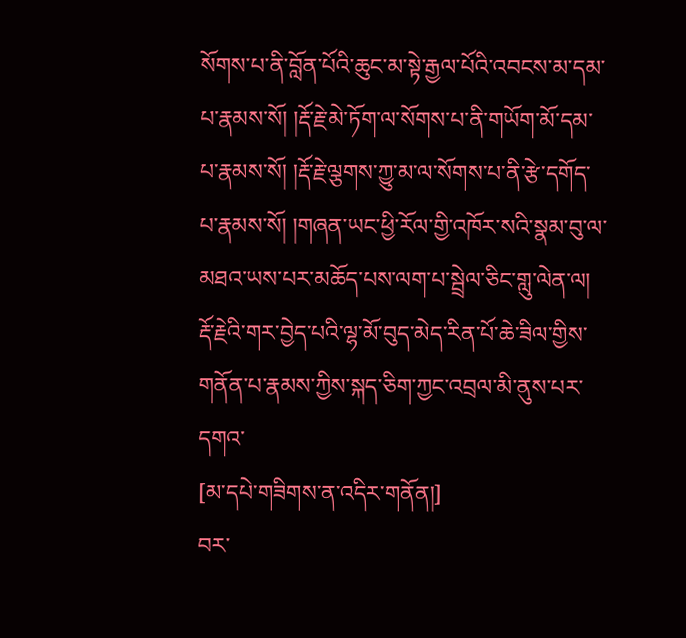སོགས་པ་ནི་བློན་པོའི་ཆུང་མ་སྟེ་རྒྱལ་པོའི་འབངས་མ་དམ་པ་རྣམས་སོ། །རྡོ་རྗེ་མེ་ཏོག་ལ་སོགས་པ་ནི་གཡོག་མོ་དམ་པ་རྣམས་སོ། །རྡོ་རྗེ་ལྕགས་ཀྱུ་མ་ལ་སོགས་པ་ནི་རྩེ་དགོད་པ་རྣམས་སོ། །གཞན་ཡང་ཕྱི་རོལ་གྱི་འཁོར་སའི་སྣམ་བུ་ལ་མཐའ་ཡས་པར་མཆོད་པས་ལག་པ་སྦྲེལ་ཅིང་གླུ་ལེན་ལ། རྡོ་རྗེའི་གར་བྱེད་པའི་ལྷ་མོ་བུད་མེད་རིན་པོ་ཆེ་ཟིལ་གྱིས་གནོན་པ་རྣམས་ཀྱིས་སྐད་ཅིག་ཀྱང་འབྲལ་མི་ནུས་པར་དགའ་
[མ་དཔེ་གཟིགས་ན་འདིར་གནོན།]
བར་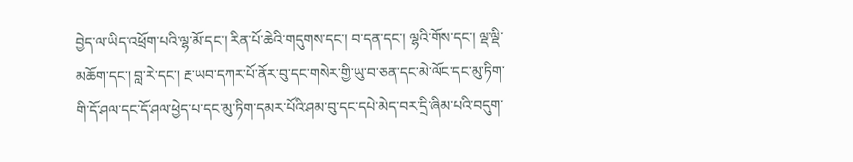བྱེད་ལ་ཡིད་འཕྲོག་པའི་ལྷ་མོ་དང་། རིན་པོ་ཆེའི་གདུགས་དང་། བ་དན་དང་། ལྷའི་གོས་དང་། ལྡ་ལྡི་མཆོག་དང་། བླ་རེ་དང་། རྔ་ཡབ་དཀར་པོ་ནོར་བུ་དང་གསེར་གྱི་ཡུ་བ་ཅན་དང་མེ་ལོང་དང་མུ་ཏིག་གི་དོ་ཤལ་དང་དོ་ཤལ་ཕྱེད་པ་དང་མུ་ཏིག་དམར་པོའི་ཤམ་བུ་དང་དཔེ་མེད་བར་དྲི་ཞིམ་པའི་བདུག་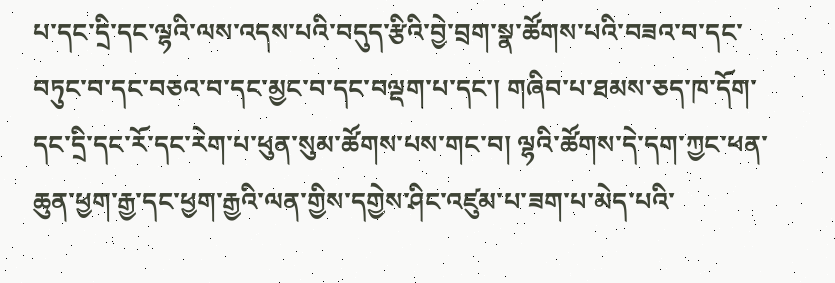པ་དང་དྲི་དང་ལྷའི་ལས་འདས་པའི་བདུད་རྩིའི་བྱེ་བྲག་སྣ་ཚོགས་པའི་བཟའ་བ་དང་བཏུང་བ་དང་བཅའ་བ་དང་མྱང་བ་དང་བལྡག་པ་དང་། གཞིབ་པ་ཐམས་ཅད་ཁ་དོག་དང་དྲི་དང་རོ་དང་རེག་པ་ཕུན་སུམ་ཚོགས་པས་གང་བ། ལྷའི་ཚོགས་དེ་དག་ཀྱང་ཕན་ཆུན་ཕྱག་རྒྱ་དང་ཕྱག་རྒྱའི་ལན་གྱིས་དགྱེས་ཤིང་འཛུམ་པ་ཟག་པ་མེད་པའི་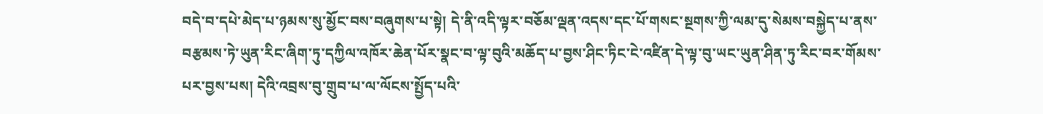བདེ་བ་དཔེ་མེད་པ་ཉམས་སུ་མྱོང་བས་བཞུགས་པ་སྟེ། དེ་ནི་འདི་ལྟར་བཅོམ་ལྡན་འདས་དང་པོ་གསང་སྔགས་ཀྱི་ལམ་དུ་སེམས་བསྐྱེད་པ་ནས་བརྩམས་ཏེ་ཡུན་རིང་ཞིག་ཏུ་དཀྱིལ་འཁོར་ཆེན་པོར་སྣང་བ་ལྟ་བུའི་མཆོད་པ་བྱས་ཤིང་ཏིང་ངེ་འཛིན་དེ་ལྟ་བུ་ཡང་ཡུན་ཤིན་ཏུ་རིང་བར་གོམས་པར་བྱས་པས། དེའི་འབྲས་བུ་གྲུབ་པ་ལ་ལོངས་སྤྱོད་པའི་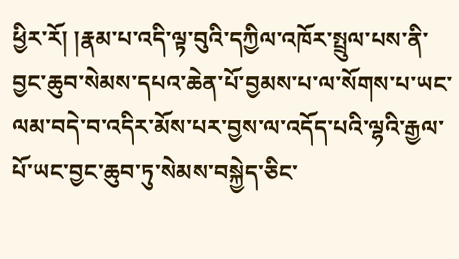ཕྱིར་རོ། །རྣམ་པ་འདི་ལྟ་བུའི་དཀྱིལ་འཁོར་སྤྲུལ་པས་ནི་བྱང་ཆུབ་སེམས་དཔའ་ཆེན་པོ་བྱམས་པ་ལ་སོགས་པ་ཡང་ལམ་བདེ་བ་འདིར་མོས་པར་བྱས་ལ་འདོད་པའི་ལྷའི་རྒྱལ་པོ་ཡང་བྱང་ཆུབ་ཏུ་སེམས་བསྐྱེད་ཅིང་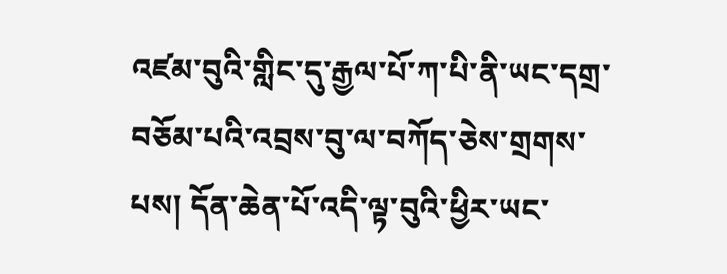འཛམ་བུའི་གླིང་དུ་རྒྱལ་པོ་ཀ་པི་ནི་ཡང་དགྲ་བཅོམ་པའི་འབྲས་བུ་ལ་བཀོད་ཅེས་གྲགས་པས། དོན་ཆེན་པོ་འདི་ལྟ་བུའི་ཕྱིར་ཡང་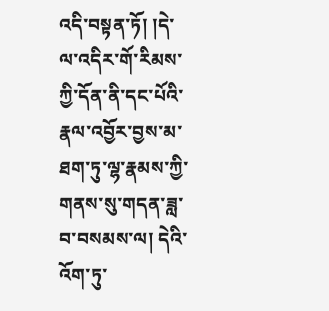འདི་བསྟན་ཏོ། །དེ་ལ་འདིར་གོ་རིམས་ཀྱི་དོན་ནི་དང་པོའི་རྣལ་འབྱོར་བྱས་མ་ཐག་ཏུ་ལྷ་རྣམས་ཀྱི་གནས་སུ་གདན་ཟླ་བ་བསམས་ལ། དེའི་འོག་ཏུ་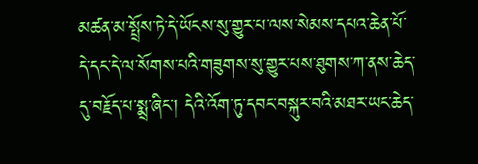མཚན་མ་སྤྲོས་ཏེ་དེ་ཡོངས་སུ་གྱུར་པ་ལས་སེམས་དཔའ་ཆེན་པོ་དེ་དང་དེ་ལ་སོགས་པའི་གཟུགས་སུ་གྱུར་པས་ཐུགས་ཀ་ནས་ཆེད་དུ་བརྗོད་པ་སྨྲ་ཞིང་། དེའི་འོག་ཏུ་དབང་བསྐུར་བའི་མཐར་ཡང་ཆེད་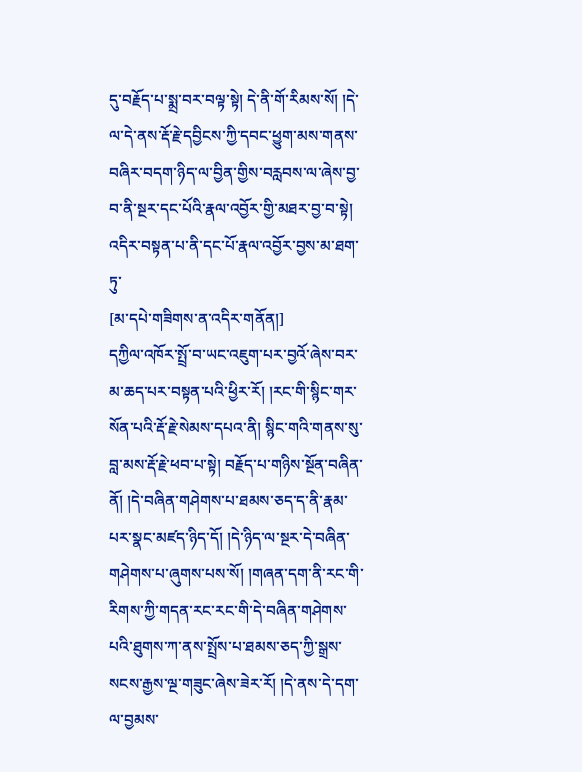དུ་བརྗོད་པ་སྨྲ་བར་བལྟ་སྟེ། དེ་ནི་གོ་རིམས་སོ། །དེ་ལ་དེ་ནས་རྡོ་རྗེ་དབྱིངས་ཀྱི་དབང་ཕྱུག་མས་གནས་བཞིར་བདག་ཉིད་ལ་བྱིན་གྱིས་བརླབས་ལ་ཞེས་བྱ་བ་ནི་སྔར་དང་པོའི་རྣལ་འབྱོར་གྱི་མཐར་བྱ་བ་སྟེ། འདིར་བསྟན་པ་ནི་དང་པོ་རྣལ་འབྱོར་བྱས་མ་ཐག་ཏུ་
[མ་དཔེ་གཟིགས་ན་འདིར་གནོན།]
དཀྱིལ་འཁོར་སྤྲོ་བ་ཡང་འཇུག་པར་བྱའོ་ཞེས་བར་མ་ཆད་པར་བསྟན་པའི་ཕྱིར་རོ། །རང་གི་སྙིང་གར་སོན་པའི་རྡོ་རྗེ་སེམས་དཔའ་ནི། སྙིང་གའི་གནས་སུ་བླ་མས་རྡོ་རྗེ་ཕབ་པ་སྟེ། བརྗོད་པ་གཉིས་སྔོན་བཞིན་ནོ། །དེ་བཞིན་གཤེགས་པ་ཐམས་ཅད་ད་ནི་རྣམ་པར་སྣང་མཛད་ཉིད་དོ། །དེ་ཉིད་ལ་སྔར་དེ་བཞིན་གཤེགས་པ་ཞུགས་པས་སོ། །གཞན་དག་ནི་རང་གི་རིགས་ཀྱི་གདན་རང་རང་གི་དེ་བཞིན་གཤེགས་པའི་ཐུགས་ཀ་ནས་སྤྲོས་པ་ཐམས་ཅད་ཀྱི་སྒྲས་སངས་རྒྱས་ལྔ་གཟུང་ཞེས་ཟེར་རོ། །དེ་ནས་དེ་དག་ལ་བྱམས་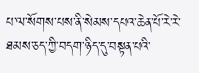པ་ལ་སོགས་པས་ནི་སེམས་དཔའ་ཆེན་པོ་རེ་རེ་ཐམས་ཅད་ཀྱི་བདག་ཉིད་དུ་བསྟན་པའི་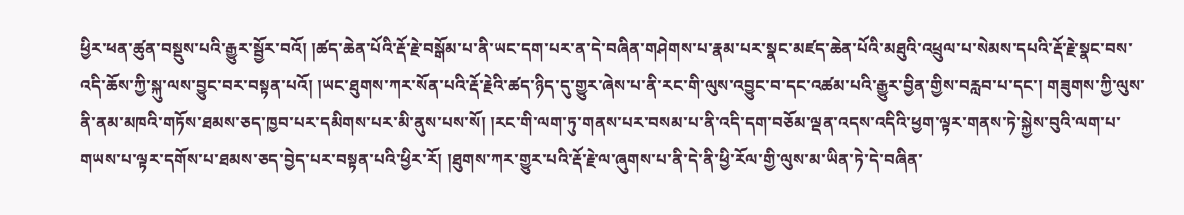ཕྱིར་ཕན་ཚུན་བསྡུས་པའི་རྒྱུར་སྦྱོར་བའོ། །ཚད་ཆེན་པོའི་རྡོ་རྗེ་བསྒོམ་པ་ནི་ཡང་དག་པར་ན་དེ་བཞིན་གཤེགས་པ་རྣམ་པར་སྣང་མཛད་ཆེན་པོའི་མཐུའི་འཕྲུལ་པ་སེམས་དཔའི་རྡོ་རྗེ་སྣང་བས་འདི་ཆོས་ཀྱི་སྐུ་ལས་བྱུང་བར་བསྟན་པའོ། །ཡང་ཐུགས་ཀར་སོན་པའི་རྡོ་རྗེའི་ཚད་ཉིད་དུ་གྱུར་ཞེས་པ་ནི་རང་གི་ལུས་འབྱུང་བ་དང་འཚམ་པའི་རྒྱུར་བྱིན་གྱིས་བརླབ་པ་དང་། གཟུགས་ཀྱི་ལུས་ནི་ནམ་མཁའི་གཏོས་ཐམས་ཅད་ཁྱབ་པར་དམིགས་པར་མི་ནུས་པས་སོ། །རང་གི་ལག་ཏུ་གནས་པར་བསམ་པ་ནི་འདི་དག་བཅོམ་ལྡན་འདས་འདིའི་ཕྱག་ལྟར་གནས་ཏེ་སྐྱེས་བུའི་ལག་པ་གཡས་པ་ལྟར་དགོས་པ་ཐམས་ཅད་བྱེད་པར་བསྟན་པའི་ཕྱིར་རོ། །ཐུགས་ཀར་གྱུར་པའི་རྡོ་རྗེ་ལ་ཞུགས་པ་ནི་དེ་ནི་ཕྱི་རོལ་གྱི་ལུས་མ་ཡིན་ཏེ་དེ་བཞིན་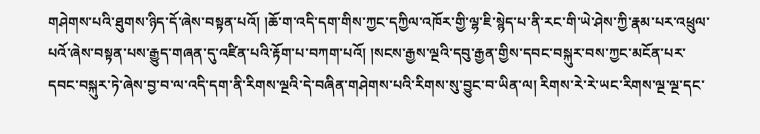གཤེགས་པའི་ཐུགས་ཉིད་དོ་ཞེས་བསྟན་པའོ། །ཆོ་ག་འདི་དག་གིས་ཀྱང་དཀྱིལ་འཁོར་གྱི་ལྷ་ཇི་སྙེད་པ་ནི་རང་གི་ཡེ་ཤེས་ཀྱི་རྣམ་པར་འཕྲུལ་པའོ་ཞེས་བསྟན་པས་རྒྱུད་གཞན་དུ་འཛིན་པའི་རྟོག་པ་བཀག་པའོ། །སངས་རྒྱས་ལྔའི་དབུ་རྒྱན་གྱིས་དབང་བསྐུར་བས་ཀྱང་མངོན་པར་དབང་བསྐུར་ཏེ་ཞེས་བྱ་བ་ལ་འདི་དག་ནི་རིགས་ལྔའི་དེ་བཞིན་གཤེགས་པའི་རིགས་སུ་བྱུང་བ་ཡིན་ལ། རིགས་རེ་རེ་ཡང་རིགས་ལྔ་ལྔ་དང་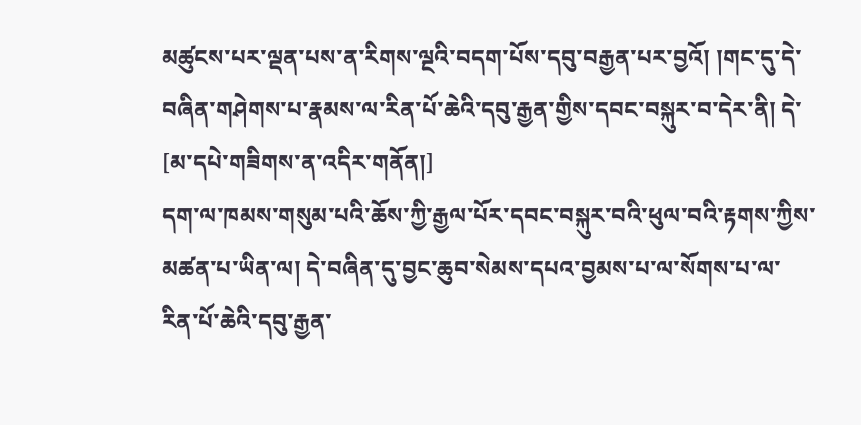མཚུངས་པར་ལྡན་པས་ན་རིགས་ལྔའི་བདག་པོས་དབུ་བརྒྱན་པར་བྱའོ། །གང་དུ་དེ་བཞིན་གཤེགས་པ་རྣམས་ལ་རིན་པོ་ཆེའི་དབུ་རྒྱན་གྱིས་དབང་བསྐུར་བ་དེར་ནི། དེ་
[མ་དཔེ་གཟིགས་ན་འདིར་གནོན།]
དག་ལ་ཁམས་གསུམ་པའི་ཆོས་ཀྱི་རྒྱལ་པོར་དབང་བསྐུར་བའི་ཕུལ་བའི་རྟགས་ཀྱིས་མཚན་པ་ཡིན་ལ། དེ་བཞིན་དུ་བྱང་ཆུབ་སེམས་དཔའ་བྱམས་པ་ལ་སོགས་པ་ལ་རིན་པོ་ཆེའི་དབུ་རྒྱན་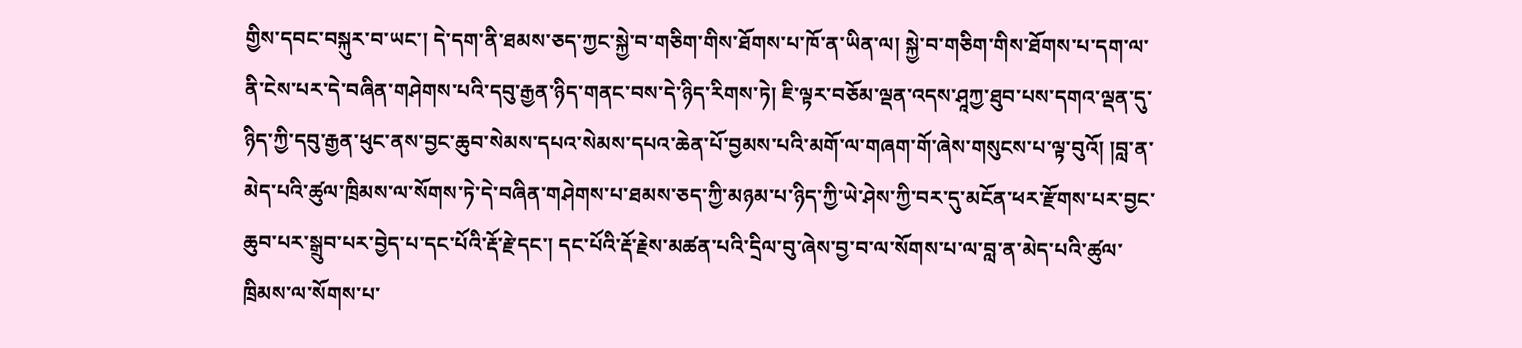གྱིས་དབང་བསྐུར་བ་ཡང་། དེ་དག་ནི་ཐམས་ཅད་ཀྱང་སྐྱེ་བ་གཅིག་གིས་ཐོགས་པ་ཁོ་ན་ཡིན་ལ། སྐྱེ་བ་གཅིག་གིས་ཐོགས་པ་དག་ལ་ནི་ངེས་པར་དེ་བཞིན་གཤེགས་པའི་དབུ་རྒྱན་ཉིད་གནང་བས་དེ་ཉིད་རིགས་ཏེ། ཇི་ལྟར་བཅོམ་ལྡན་འདས་ཤཱཀྱ་ཐུབ་པས་དགའ་ལྡན་དུ་ཉིད་ཀྱི་དབུ་རྒྱན་ཕུང་ནས་བྱང་ཆུབ་སེམས་དཔའ་སེམས་དཔའ་ཆེན་པོ་བྱམས་པའི་མགོ་ལ་གཞག་གོ་ཞེས་གསུངས་པ་ལྟ་བུའོ། །བླ་ན་མེད་པའི་ཚུལ་ཁྲིམས་ལ་སོགས་ཏེ་དེ་བཞིན་གཤེགས་པ་ཐམས་ཅད་ཀྱི་མཉམ་པ་ཉིད་ཀྱི་ཡེ་ཤེས་ཀྱི་བར་དུ་མངོན་ཕར་རྫོགས་པར་བྱང་ཆུབ་པར་སྒྲུབ་པར་བྱེད་པ་དང་པོའི་རྡོ་རྗེ་དང་། དང་པོའི་རྡོ་རྗེས་མཚན་པའི་དྲིལ་བུ་ཞེས་བྱ་བ་ལ་སོགས་པ་ལ་བླ་ན་མེད་པའི་ཚུལ་ཁྲིམས་ལ་སོགས་པ་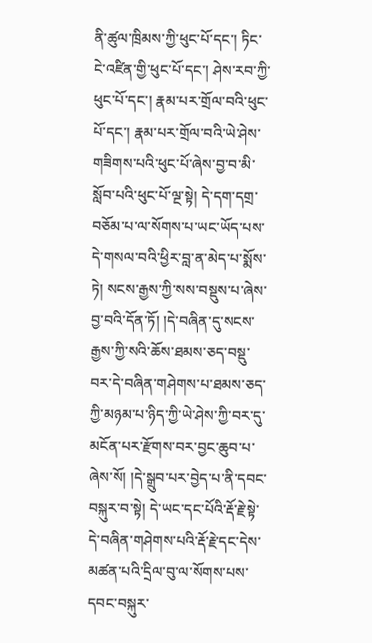ནི་ཚུལ་ཁྲིམས་ཀྱི་ཕུང་པོ་དང་། ཏིང་ངེ་འཛིན་གྱི་ཕུང་པོ་དང་། ཤེས་རབ་ཀྱི་ཕུང་པོ་དང་། རྣམ་པར་གྲོལ་བའི་ཕུང་པོ་དང་། རྣམ་པར་གྲོལ་བའི་ཡེ་ཤེས་གཟིགས་པའི་ཕུང་པོ་ཞེས་བྱ་བ་མི་སློབ་པའི་ཕུང་པོ་ལྔ་སྟེ། དེ་དག་དགྲ་བཅོམ་པ་ལ་སོགས་པ་ཡང་ཡོད་པས་དེ་གསལ་བའི་ཕྱིར་བླ་ན་མེད་པ་སྨོས་ཏེ། སངས་རྒྱས་ཀྱི་སས་བསྡུས་པ་ཞེས་བྱ་བའི་དོན་ཏོ། །དེ་བཞིན་དུ་སངས་རྒྱས་ཀྱི་སའི་ཆོས་ཐམས་ཅད་བསྡུ་བར་དེ་བཞིན་གཤེགས་པ་ཐམས་ཅད་ཀྱི་མཉམ་པ་ཉིད་ཀྱི་ཡེ་ཤེས་ཀྱི་བར་དུ་མངོན་པར་རྫོགས་བར་བྱང་ཆུབ་པ་ཞེས་སོ། །དེ་སྒྲུབ་པར་བྱེད་པ་ནི་དབང་བསྐུར་བ་སྟེ། དེ་ཡང་དང་པོའི་རྡོ་རྗེ་སྟེ་དེ་བཞིན་གཤེགས་པའི་རྡོ་རྗེ་དང་དེས་མཚན་པའི་དྲིལ་བུ་ལ་སོགས་པས་དབང་བསྐུར་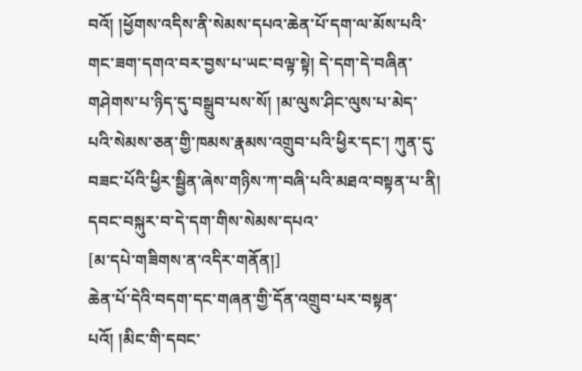བའོ། །ཕྱོགས་འདིས་ནི་སེམས་དཔའ་ཆེན་པོ་དག་ལ་མོས་པའི་གང་ཟག་དགའ་བར་བྱས་པ་ཡང་བལྟ་སྟེ། དེ་དག་དེ་བཞིན་གཤེགས་པ་ཉིད་དུ་བསྒྲུབ་པས་སོ། །མ་ལུས་ཤིང་ལུས་པ་མེད་པའི་སེམས་ཅན་གྱི་ཁམས་རྣམས་འགྲུབ་པའི་ཕྱིར་དང་། ཀུན་དུ་བཟང་པོའི་ཕྱིར་སྦྱིན་ཞེས་གཉིས་ཀ་བཞི་པའི་མཐའ་བསྟན་པ་ནི། དབང་བསྐུར་བ་དེ་དག་གིས་སེམས་དཔའ་
[མ་དཔེ་གཟིགས་ན་འདིར་གནོན།]
ཆེན་པོ་དེའི་བདག་དང་གཞན་གྱི་དོན་འགྲུབ་པར་བསྟན་པའོ། །མིང་གི་དབང་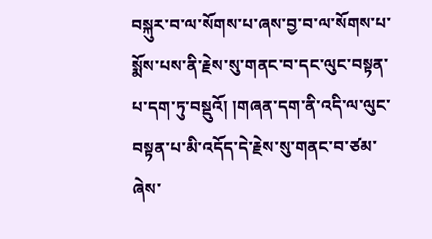བསྐུར་བ་ལ་སོགས་པ་ཞས་བྱ་བ་ལ་སོགས་པ་སྨོས་པས་ནི་རྗེས་སུ་གནང་བ་དང་ལུང་བསྟན་པ་དག་ཏུ་བསྡུའོ། །གཞན་དག་ནི་འདི་ལ་ལུང་བསྟན་པ་མི་འདོད་དེ་རྗེས་སུ་གནང་བ་ཙམ་ཞེས་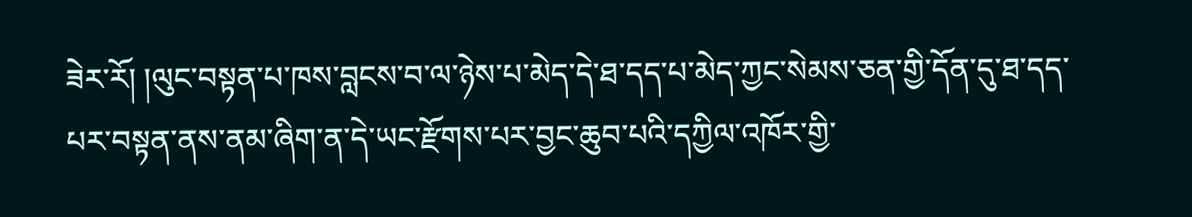ཟེར་རོ། །ལུང་བསྟན་པ་ཁས་བླངས་བ་ལ་ཉེས་པ་མེད་དེ་ཐ་དད་པ་མེད་ཀྱང་སེམས་ཅན་གྱི་དོན་དུ་ཐ་དད་པར་བསྟན་ནས་ནམ་ཞིག་ན་དེ་ཡང་རྫོགས་པར་བྱང་ཆུབ་པའི་དཀྱིལ་འཁོར་གྱི་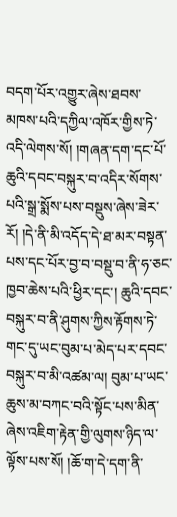བདག་པོར་འགྱུར་ཞེས་ཐབས་མཁས་པའི་དཀྱིལ་འཁོར་གྱིས་ཏེ་འདི་ལེགས་སོ། །གཞན་དག་དང་པོ་ཆུའི་དབང་བསྐུར་བ་འདིར་སོགས་པའི་སྒྲ་སྨོས་པས་བསྡུས་ཞེས་ཟེར་རོ། །དེ་ནི་མི་འདོད་དེ་ཐ་མར་བསྟན་པས་དང་པོར་བྱ་བ་བསྡུ་བ་ནི་ཧ་ཅང་ཁྱབ་ཆེས་པའི་ཕྱིར་དང་། ཆུའི་དབང་བསྐུར་བ་ནི་ཤུགས་ཀྱིས་རྟོགས་ཏེ་གང་དུ་ཡང་བུམ་པ་མེད་པར་དབང་བསྐུར་བ་མི་འཚམ་ལ། བུམ་པ་ཡང་ཆུས་མ་བཀང་བའི་སྟོང་པས་མིན་ཞེས་འཇིག་རྟེན་གྱི་ལུགས་ཉིད་ལ་ལྟོས་པས་སོ། །ཆོ་ག་དེ་དག་ནི་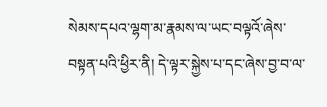སེམས་དཔའ་ལྷག་མ་རྣམས་ལ་ཡང་བལྟའོ་ཞེས་བསྟན་པའི་ཕྱིར་ནི། དེ་ལྟར་སྐྱེས་པ་དང་ཞེས་བྱ་བ་ལ་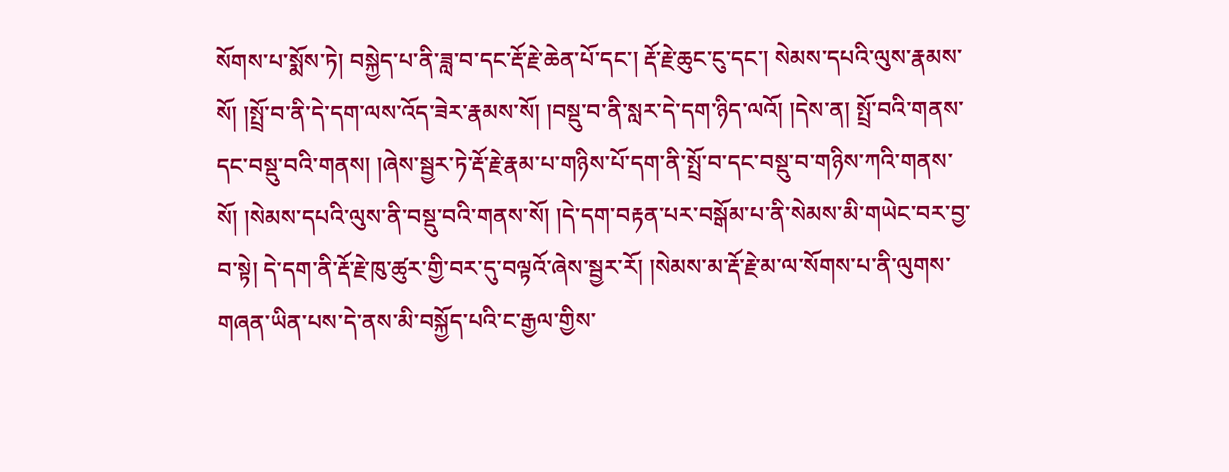སོགས་པ་སྨོས་ཏེ། བསྐྱེད་པ་ནི་ཟླ་བ་དང་རྡོ་རྗེ་ཆེན་པོ་དང་། རྡོ་རྗེ་ཆུང་ངུ་དང་། སེམས་དཔའི་ལུས་རྣམས་སོ། །སྤྲོ་བ་ནི་དེ་དག་ལས་འོད་ཟེར་རྣམས་སོ། །བསྡུ་བ་ནི་སླར་དེ་དག་ཉིད་ལའོ། །དེས་ན། སྤྲོ་བའི་གནས་དང་བསྡུ་བའི་གནས། །ཞེས་སྦྱར་ཏེ་རྡོ་རྗེ་རྣམ་པ་གཉིས་པོ་དག་ནི་སྤྲོ་བ་དང་བསྡུ་བ་གཉིས་ཀའི་གནས་སོ། །སེམས་དཔའི་ལུས་ནི་བསྡུ་བའི་གནས་སོ། །དེ་དག་བརྟན་པར་བསྒོམ་པ་ནི་སེམས་མི་གཡེང་བར་བྱ་བ་སྟེ། དེ་དག་ནི་རྡོ་རྗེ་ཁུ་ཚུར་གྱི་བར་དུ་བལྟའོ་ཞེས་སྦྱར་རོ། །སེམས་མ་རྡོ་རྗེ་མ་ལ་སོགས་པ་ནི་ལུགས་གཞན་ཡིན་པས་དེ་ནས་མི་བསྐྱོད་པའི་ང་རྒྱལ་གྱིས་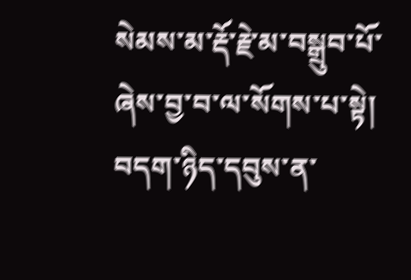སེམས་མ་རྡོ་རྗེ་མ་བསྒྲུབ་པོ་ཞེས་བྱ་བ་ལ་སོགས་པ་སྟེ། བདག་ཉིད་དབུས་ན་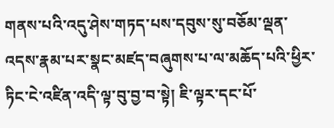གནས་པའི་འདུ་ཤེས་གཏད་པས་དབུས་སུ་བཅོམ་ལྡན་འདས་རྣམ་པར་སྣང་མཛད་བཞུགས་པ་ལ་མཆོད་པའི་ཕྱིར་ཏིང་ངེ་འཛིན་འདི་ལྟ་བུ་བྱ་བ་སྟེ། ཇི་ལྟར་དང་པོ་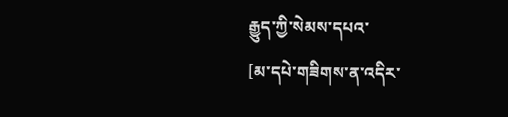རྒྱུད་ཀྱི་སེམས་དཔའ་
[མ་དཔེ་གཟིགས་ན་འདིར་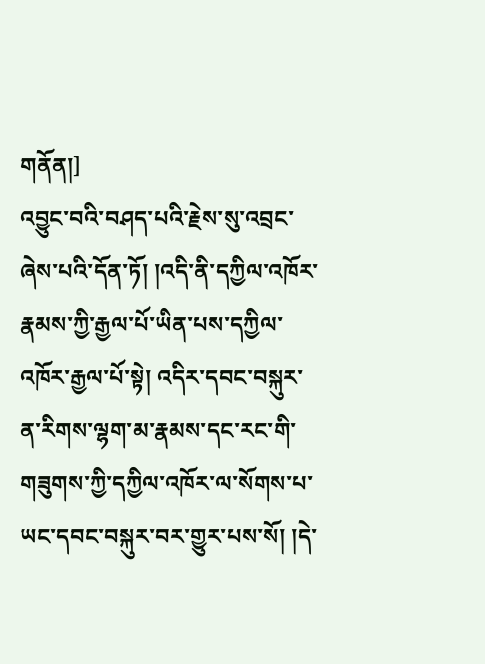གནོན།]
འབྱུང་བའི་བཤད་པའི་རྗེས་སུ་འབྲང་ཞེས་པའི་དོན་ཏོ། །འདི་ནི་དཀྱིལ་འཁོར་རྣམས་ཀྱི་རྒྱལ་པོ་ཡིན་པས་དཀྱིལ་འཁོར་རྒྱལ་པོ་སྟེ། འདིར་དབང་བསྐུར་ན་རིགས་ལྷག་མ་རྣམས་དང་རང་གི་གཟུགས་ཀྱི་དཀྱིལ་འཁོར་ལ་སོགས་པ་ཡང་དབང་བསྐུར་བར་གྱུར་པས་སོ། །དེ་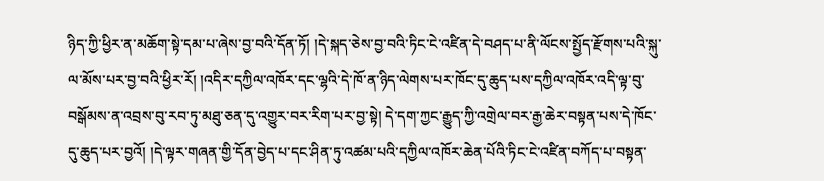ཉིད་ཀྱི་ཕྱིར་ན་མཆོག་སྟེ་དམ་པ་ཞེས་བྱ་བའི་དོན་ཏོ། །དེ་སྐད་ཅེས་བྱ་བའི་ཏིང་ངེ་འཛིན་དེ་བཤད་པ་ནི་ལོངས་སྤྱོད་རྫོགས་པའི་སྐུ་ལ་མོས་པར་བྱ་བའི་ཕྱིར་རོ། །འདིར་དཀྱིལ་འཁོར་དང་ལྷའི་དེ་ཁོ་ན་ཉིད་ལེགས་པར་ཁོང་དུ་ཆུད་པས་དཀྱིལ་འཁོར་འདི་ལྟ་བུ་བསྒོམས་ན་འབྲས་བུ་རབ་ཏུ་མཐུ་ཅན་དུ་འགྱུར་བར་རིག་པར་བྱ་སྟེ། དེ་དག་ཀྱང་རྒྱུད་ཀྱི་འགྲེལ་བར་རྒྱ་ཆེར་བསྟན་པས་དེ་ཁོང་དུ་ཆུད་པར་བྱའོ། །དེ་ལྟར་གཞན་གྱི་དོན་བྱེད་པ་དང་ཤིན་ཏུ་འཚམ་པའི་དཀྱིལ་འཁོར་ཆེན་པོའི་ཏིང་ངེ་འཛིན་བཀོད་པ་བསྟན་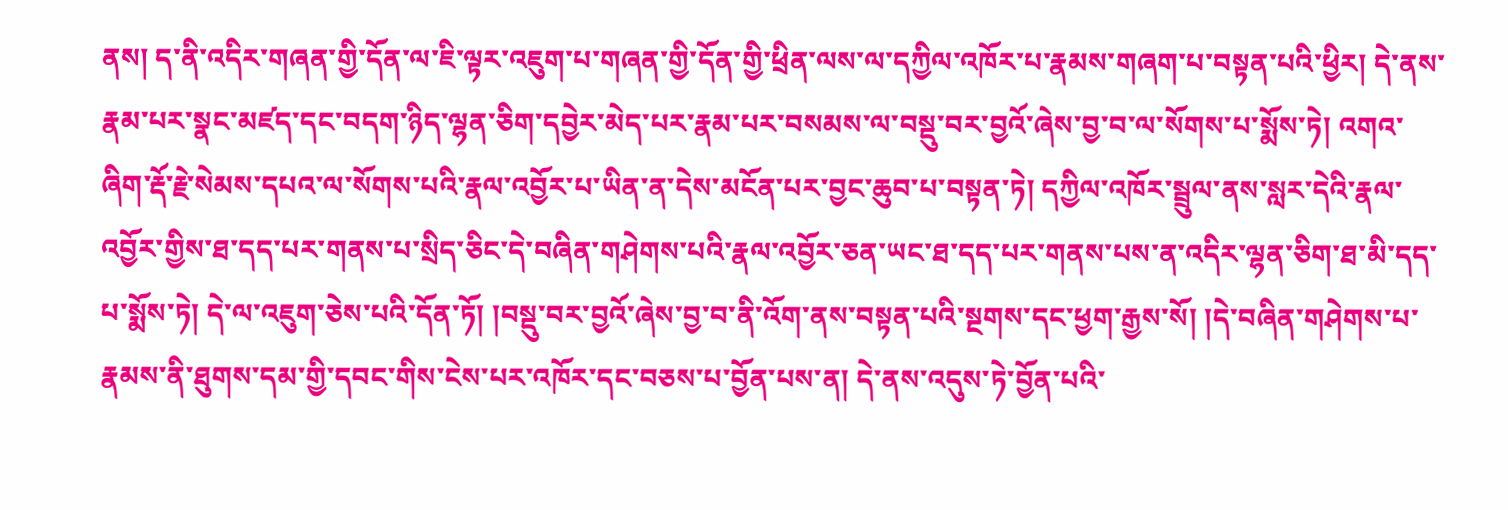ནས། ད་ནི་འདིར་གཞན་གྱི་དོན་ལ་ཇི་ལྟར་འཇུག་པ་གཞན་གྱི་དོན་གྱི་ཕྲིན་ལས་ལ་དཀྱིལ་འཁོར་པ་རྣམས་གཞག་པ་བསྟན་པའི་ཕྱིར། དེ་ནས་རྣམ་པར་སྣང་མཛད་དང་བདག་ཉིད་ལྷན་ཅིག་དབྱེར་མེད་པར་རྣམ་པར་བསམས་ལ་བསྡུ་བར་བྱའོ་ཞེས་བྱ་བ་ལ་སོགས་པ་སྨོས་ཏེ། འགའ་ཞིག་རྡོ་རྗེ་སེམས་དཔའ་ལ་སོགས་པའི་རྣལ་འབྱོར་པ་ཡིན་ན་དེས་མངོན་པར་བྱང་ཆུབ་པ་བསྟན་ཏེ། དཀྱིལ་འཁོར་སྦྲུལ་ནས་སླར་དེའི་རྣལ་འབྱོར་གྱིས་ཐ་དད་པར་གནས་པ་སྲིད་ཅིང་དེ་བཞིན་གཤེགས་པའི་རྣལ་འབྱོར་ཅན་ཡང་ཐ་དད་པར་གནས་པས་ན་འདིར་ལྷན་ཅིག་ཐ་མི་དད་པ་སྨོས་ཏེ། དེ་ལ་འཇུག་ཅེས་པའི་དོན་ཏོ། །བསྡུ་བར་བྱའོ་ཞེས་བྱ་བ་ནི་འོག་ནས་བསྟན་པའི་སྔགས་དང་ཕྱག་རྒྱས་སོ། །དེ་བཞིན་གཤེགས་པ་རྣམས་ནི་ཐུགས་དམ་གྱི་དབང་གིས་ངེས་པར་འཁོར་དང་བཅས་པ་བྱོན་པས་ན། དེ་ནས་འདུས་ཏེ་བྱོན་པའི་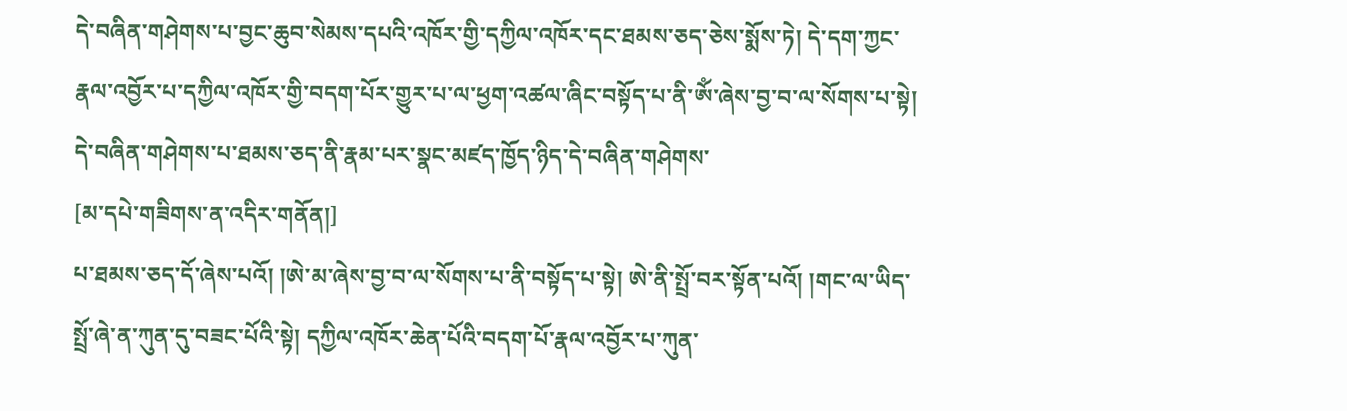དེ་བཞིན་གཤེགས་པ་བྱང་ཆུབ་སེམས་དཔའི་འཁོར་གྱི་དཀྱིལ་འཁོར་དང་ཐམས་ཅད་ཅེས་སྨོས་ཏེ། དེ་དག་ཀྱང་རྣལ་འབྱོར་པ་དཀྱིལ་འཁོར་གྱི་བདག་པོར་གྱུར་པ་ལ་ཕྱག་འཚལ་ཞིང་བསྟོད་པ་ནི་ཨོཾ་ཞེས་བྱ་བ་ལ་སོགས་པ་སྟེ། དེ་བཞིན་གཤེགས་པ་ཐམས་ཅད་ནི་རྣམ་པར་སྣང་མཛད་ཁྱོད་ཉིད་དེ་བཞིན་གཤེགས་
[མ་དཔེ་གཟིགས་ན་འདིར་གནོན།]
པ་ཐམས་ཅད་དོ་ཞེས་པའོ། །ཨེ་མ་ཞེས་བྱ་བ་ལ་སོགས་པ་ནི་བསྟོད་པ་སྟེ། ཨེ་ནི་སྤྲོ་བར་སྟོན་པའོ། །གང་ལ་ཡིད་སྤྲོ་ཞེ་ན་ཀུན་དུ་བཟང་པོའི་སྟེ། དཀྱིལ་འཁོར་ཆེན་པོའི་བདག་པོ་རྣལ་འབྱོར་པ་ཀུན་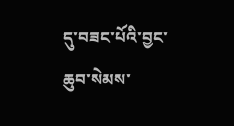དུ་བཟང་པོའི་བྱང་ཆུབ་སེམས་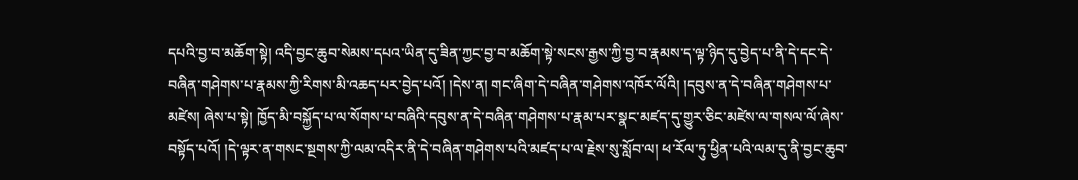དཔའི་བྱ་བ་མཆོག་སྟེ། འདི་བྱང་ཆུབ་སེམས་དཔའ་ཡིན་དུ་ཟིན་ཀྱང་བྱ་བ་མཆོག་སྟེ་སངས་རྒྱས་ཀྱི་བྱ་བ་རྣམས་ད་ལྟ་ཉིད་དུ་བྱེད་པ་ནི་དེ་དང་དེ་བཞིན་གཤེགས་པ་རྣམས་ཀྱི་རིགས་མི་འཆད་པར་བྱེད་པའོ། །དེས་ན། གང་ཞིག་དེ་བཞིན་གཤེགས་འཁོར་ལོའི། །དབུས་ན་དེ་བཞིན་གཤེགས་པ་མཛེས། ཞེས་པ་སྟེ། ཁྱོད་མི་བསྐྱོད་པ་ལ་སོགས་པ་བཞིའི་དབུས་ན་དེ་བཞིན་གཤེགས་པ་རྣམ་པར་སྣང་མཛད་དུ་གྱུར་ཅིང་མཛེས་ལ་གསལ་ལོ་ཞེས་བསྟོད་པའོ། །དེ་ལྟར་ན་གསང་སྔགས་ཀྱི་ལམ་འདིར་ནི་དེ་བཞིན་གཤེགས་པའི་མཛད་པ་ལ་རྗེས་སུ་སློབ་ལ། ཕ་རོལ་ཏུ་ཕྱིན་པའི་ལམ་དུ་ནི་བྱང་ཆུབ་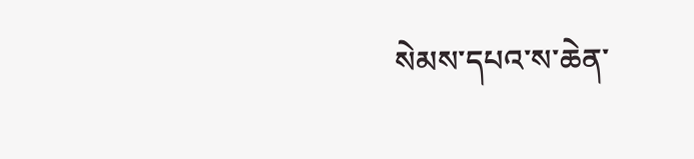སེམས་དཔའ་ས་ཆེན་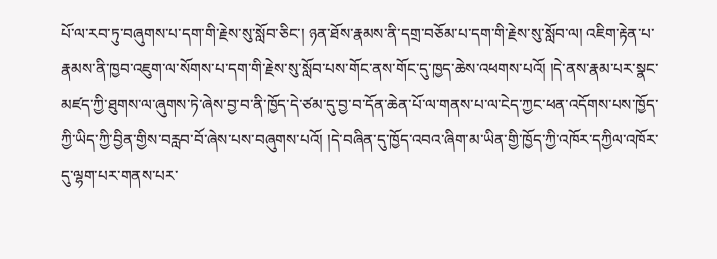པོ་ལ་རབ་ཏུ་བཞུགས་པ་དག་གི་རྗེས་སུ་སློབ་ཅིང་། ཉན་ཐོས་རྣམས་ནི་དགྲ་བཅོམ་པ་དག་གི་རྗེས་སུ་སློབ་ལ། འཇིག་རྟེན་པ་རྣམས་ནི་ཁྱབ་འཇུག་ལ་སོགས་པ་དག་གི་རྗེས་སུ་སློབ་པས་གོང་ནས་གོང་དུ་ཁྱད་ཆེས་འཕགས་པའོ། །དེ་ནས་རྣམ་པར་སྣང་མཛད་ཀྱི་ཐུགས་ལ་ཞུགས་ཏེ་ཞེས་བྱ་བ་ནི་ཁྱོད་དེ་ཙམ་དུ་བྱ་བ་དོན་ཆེན་པོ་ལ་གནས་པ་ལ་ངེད་ཀྱང་ཕན་འདོགས་པས་ཁྱོད་ཀྱི་ཡིད་ཀྱི་བྱིན་གྱིས་བརླབ་བོ་ཞེས་པས་བཞུགས་པའོ། །དེ་བཞིན་དུ་ཁྱོད་འབའ་ཞིག་མ་ཡིན་གྱི་ཁྱོད་ཀྱི་འཁོར་དཀྱིལ་འཁོར་དུ་ལྷག་པར་གནས་པར་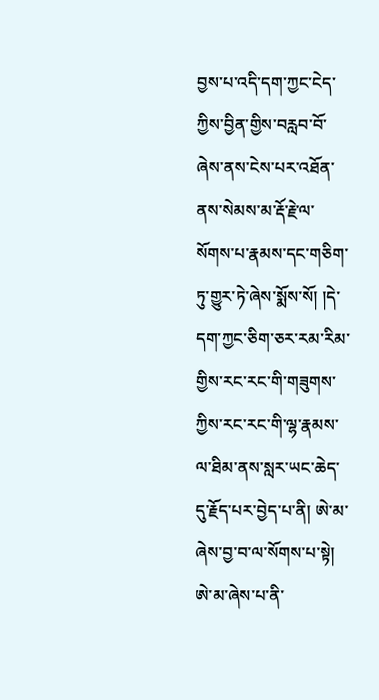བྱས་པ་འདི་དག་ཀྱང་ངེད་ཀྱིས་བྱིན་གྱིས་བརླབ་བོ་ཞེས་ནས་ངེས་པར་འཐོན་ནས་སེམས་མ་རྡོ་རྗེ་ལ་སོགས་པ་རྣམས་དང་གཅིག་ཏུ་གྱུར་ཏེ་ཞེས་སྨོས་སོ། །དེ་དག་ཀྱང་ཅིག་ཅར་རམ་རིམ་གྱིས་རང་རང་གི་གཟུགས་ཀྱིས་རང་རང་གི་ལྷ་རྣམས་ལ་ཐིམ་ནས་སླར་ཡང་ཆེད་དུ་རྗོད་པར་བྱེད་པ་ནི། ཨེ་མ་ཞེས་བྱ་བ་ལ་སོགས་པ་སྟེ། ཨེ་མ་ཞེས་པ་ནི་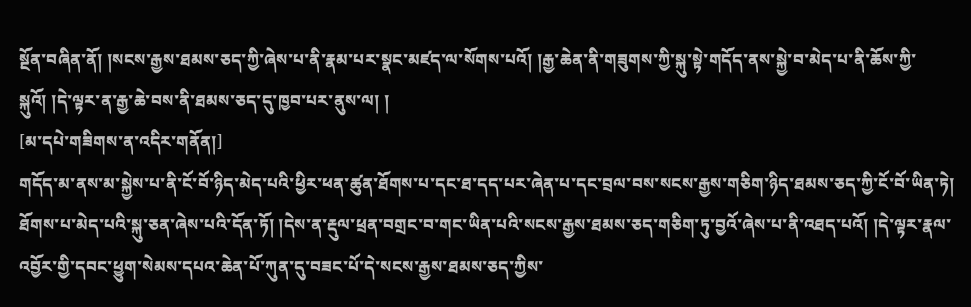སྔོན་བཞིན་ནོ། །སངས་རྒྱས་ཐམས་ཅད་ཀྱི་ཞེས་པ་ནི་རྣམ་པར་སྣང་མཛད་ལ་སོགས་པའོ། །རྒྱ་ཆེན་ནི་གཟུགས་ཀྱི་སྐུ་སྟེ་གདོད་ནས་སྐྱེ་བ་མེད་པ་ནི་ཆོས་ཀྱི་སྐུའོ། །དེ་ལྟར་ན་རྒྱ་ཆེ་བས་ནི་ཐམས་ཅད་དུ་ཁྱབ་པར་ནུས་ལ། །
[མ་དཔེ་གཟིགས་ན་འདིར་གནོན།]
གདོད་མ་ནས་མ་སྐྱེས་པ་ནི་ངོ་བོ་ཉིད་མེད་པའི་ཕྱིར་ཕན་ཚུན་ཐོགས་པ་དང་ཐ་དད་པར་ཞེན་པ་དང་བྲལ་བས་སངས་རྒྱས་གཅིག་ཉིད་ཐམས་ཅད་ཀྱི་ངོ་བོ་ཡིན་ཏེ། ཐོགས་པ་མེད་པའི་སྐུ་ཅན་ཞེས་པའི་དོན་ཏོ། །དེས་ན་རྡུལ་ཕྲན་བགྲང་བ་གང་ཡིན་པའི་སངས་རྒྱས་ཐམས་ཅད་གཅིག་ཏུ་བྱའོ་ཞེས་པ་ནི་འཐད་པའོ། །དེ་ལྟར་རྣལ་འབྱོར་གྱི་དབང་ཕྱུག་སེམས་དཔའ་ཆེན་པོ་ཀུན་དུ་བཟང་པོ་དེ་སངས་རྒྱས་ཐམས་ཅད་ཀྱིས་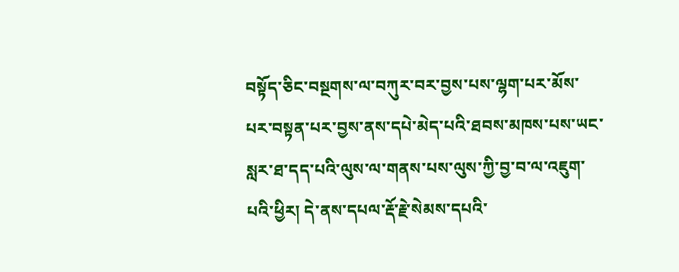བསྟོད་ཅིང་བསྔགས་ལ་བཀུར་བར་བྱས་པས་ལྷག་པར་མོས་པར་བསྟན་པར་བྱས་ནས་དཔེ་མེད་པའི་ཐབས་མཁས་པས་ཡང་སླར་ཐ་དད་པའི་ལུས་ལ་གནས་པས་ལུས་ཀྱི་བྱ་བ་ལ་འཇུག་པའི་ཕྱིར། དེ་ནས་དཔལ་རྡོ་རྗེ་སེམས་དཔའི་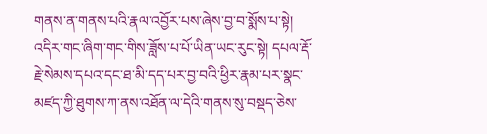གནས་ན་གནས་པའི་རྣལ་འབྱོར་པས་ཞེས་བྱ་བ་སྨོས་པ་སྟེ། འདིར་གང་ཞིག་གང་གིས་ཟློས་པ་པོ་ཡིན་ཡང་རུང་སྟེ། དཔལ་རྡོ་རྗེ་སེམས་དཔའ་དང་ཐ་མི་དད་པར་བྱ་བའི་ཕྱིར་རྣམ་པར་སྣང་མཛད་ཀྱི་ཐུགས་ཀ་ནས་འཐོན་ལ་དེའི་གནས་སུ་བསྡད་ཅེས་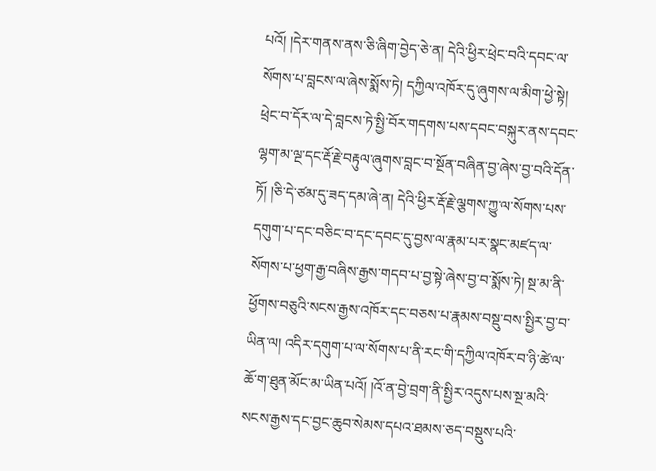པའོ། །དེར་གནས་ནས་ཅི་ཞིག་བྱེད་ཅེ་ན། དེའི་ཕྱིར་ཕྲེང་བའི་དབང་ལ་སོགས་པ་བླངས་ལ་ཞེས་སྨོས་ཏེ། དཀྱིལ་འཁོར་དུ་ཞུགས་ལ་མིག་ཕྱེ་སྟེ། ཕྲེང་བ་དོར་ལ་དེ་བླངས་ཏེ་སྤྱི་བོར་གདགས་པས་དབང་བསྐུར་ནས་དབང་ལྷག་མ་ལྔ་དང་རྡོ་རྗེ་བརྟུལ་ཞུགས་བླང་བ་སྔོན་བཞིན་བྱ་ཞེས་བྱ་བའི་དོན་ཏོ། །ཅི་དེ་ཙམ་དུ་ཟད་དམ་ཞེ་ན། དེའི་ཕྱིར་རྡོ་རྗེ་ལྕགས་ཀྱུ་ལ་སོགས་པས་དགུག་པ་དང་བཅིང་བ་དང་དབང་དུ་བྱས་ལ་རྣམ་པར་སྣང་མཛད་ལ་སོགས་པ་ཕྱག་རྒྱ་བཞིས་རྒྱས་གདབ་པ་བྱ་སྟེ་ཞེས་བྱ་བ་སྨོས་ཏེ། སྔ་མ་ནི་ཕྱོགས་བཅུའི་སངས་རྒྱས་འཁོར་དང་བཅས་པ་རྣམས་བསྡུ་བས་སྤྱིར་བྱ་བ་ཡིན་ལ། འདིར་དགུག་པ་ལ་སོགས་པ་ནི་རང་གི་དཀྱིལ་འཁོར་བ་ཉི་ཚེ་ལ་ཆོ་ག་ཐུན་མོང་མ་ཡིན་པའོ། །འོ་ན་བྱེ་བྲག་ནི་སྤྱིར་འདུས་པས་སྔ་མའི་སངས་རྒྱས་དང་བྱང་ཆུབ་སེམས་དཔའ་ཐམས་ཅད་བསྡུས་པའི་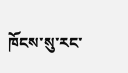ཁོངས་སུ་རང་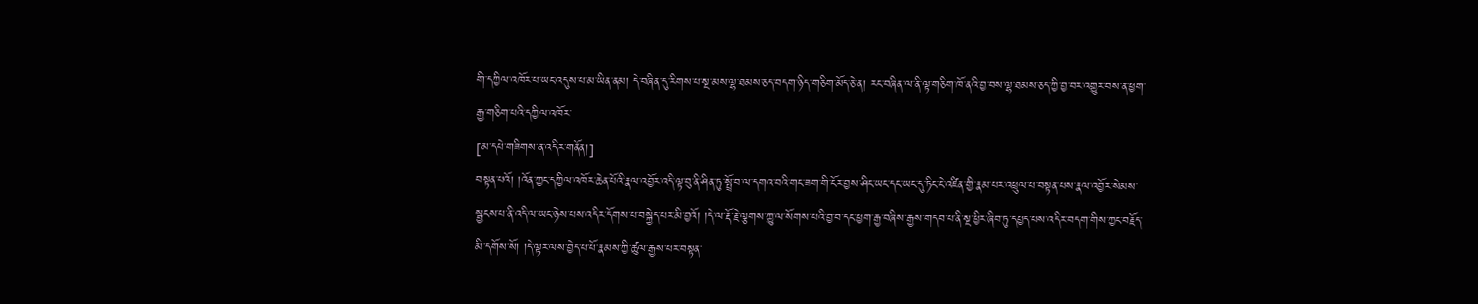གི་དཀྱིལ་འཁོར་པ་ཡང་འདུས་པ་མ་ཡིན་ནམ། དེ་བཞིན་དུ་རིགས་པ་སྔ་མས་ལྷ་ཐམས་ཅད་བདག་ཉིད་གཅིག་མོད་ཅེ་ན། རང་བཞིན་ལ་ནི་ལྟ་གཅིག་ཁོ་ནའི་བྱ་བས་ལྷ་ཐམས་ཅད་ཀྱི་བྱ་བར་འགྱུར་བས་ན་ཕྱག་རྒྱ་གཅིག་པའི་དཀྱིལ་འཁོར་
[མ་དཔེ་གཟིགས་ན་འདིར་གནོན།]
བསྟན་པའོ། །འོན་ཀྱང་དཀྱིལ་འཁོར་ཆེན་པོའི་རྣལ་འབྱོར་འདི་ལྟ་བུ་ནི་ཤིན་ཏུ་སྤྲོ་བ་ལ་དགའ་བའི་གང་ཟག་གི་ངོར་བྱས་ཤིང་ཡང་དང་ཡང་དུ་ཏིང་ངེ་འཛིན་གྱི་རྣམ་པར་འཕྲུལ་པ་བསྟན་པས་རྣལ་འབྱོར་སེམས་སྦྱངས་པ་ནི་འདི་ལ་ཡང་ཉེས་པས་འདིར་དོགས་པ་བསྐྱེད་པར་མི་བྱའོ། །དེ་ལ་རྡོ་རྗེ་ལྕགས་ཀྱུ་ལ་སོགས་པའི་བྱ་བ་དང་ཕྱག་རྒྱ་བཞིས་རྒྱས་གདབ་པ་ནི་སྔ་ཕྱིར་ཞིབ་ཏུ་དཔྱད་པས་འདིར་བདག་གིས་ཀྱང་བརྗོད་མི་དགོས་སོ། །དེ་ལྟར་ལས་བྱེད་པ་པོ་རྣམས་ཀྱི་ཚུལ་རྒྱས་པར་བསྟན་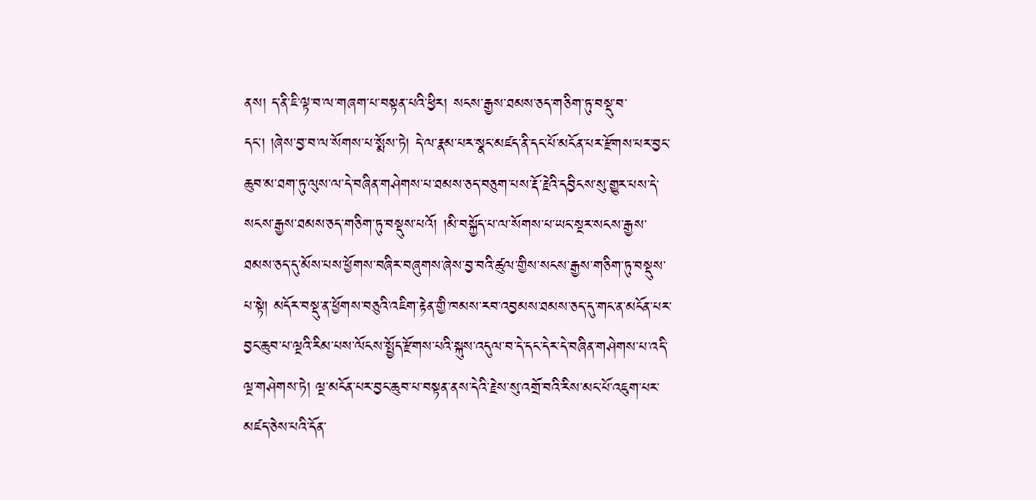ནས། ད་ནི་ཇི་ལྟ་བ་ལ་གཞག་པ་བསྟན་པའི་ཕྱིར། སངས་རྒྱས་ཐམས་ཅད་གཅིག་ཏུ་བསྡུ་བ་དང་། །ཞེས་བྱ་བ་ལ་སོགས་པ་སྨོས་ཏེ། དེ་ལ་རྣམ་པར་སྣང་མཛད་ནི་དང་པོ་མངོན་པར་རྫོགས་པར་བྱང་ཆུབ་མ་ཐག་ཏུ་ལུས་ལ་དེ་བཞིན་གཤེགས་པ་ཐམས་ཅད་བཅུག་པས་རྡོ་རྗེའི་དབྱིངས་སུ་གྱུར་པས་དེ་སངས་རྒྱས་ཐམས་ཅད་གཅིག་ཏུ་བསྡུས་པའོ། །མི་བསྐྱོད་པ་ལ་སོགས་པ་ཡང་སྔར་སངས་རྒྱས་ཐམས་ཅད་དུ་མོས་པས་ཕྱོགས་བཞིར་བཞུགས་ཞེས་བྱ་བའི་ཚུལ་གྱིས་སངས་རྒྱས་གཅིག་ཏུ་བསྡུས་པ་སྟེ། མདོར་བསྡུ་ན་ཕྱོགས་བཅུའི་འཇིག་རྟེན་གྱི་ཁམས་རབ་འབྱམས་ཐམས་ཅད་དུ་གང་ན་མངོན་པར་བྱང་ཆུབ་པ་ལྔའི་རིམ་པས་ལོངས་སྤྱོད་རྫོགས་པའི་སྐུས་འདུལ་བ་དེ་དང་དེར་དེ་བཞིན་གཤེགས་པ་འདི་ལྔ་གཤེགས་ཏེ། ལྔ་མངོན་པར་བྱང་ཆུབ་པ་བསྟན་ནས་དེའི་རྗེས་སུ་འགྲོ་བའི་རིས་མང་པོ་འཇུག་པར་མཛད་ཅེས་པའི་དོན་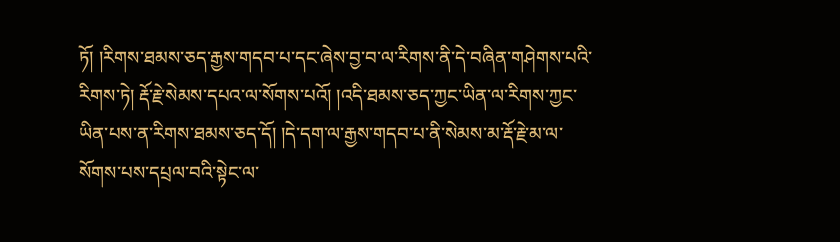ཏོ། །རིགས་ཐམས་ཅད་རྒྱས་གདབ་པ་དང་ཞེས་བྱ་བ་ལ་རིགས་ནི་དེ་བཞིན་གཤེགས་པའི་རིགས་ཏེ། རྡོ་རྗེ་སེམས་དཔའ་ལ་སོགས་པའོ། །འདི་ཐམས་ཅད་ཀྱང་ཡིན་ལ་རིགས་ཀྱང་ཡིན་པས་ན་རིགས་ཐམས་ཅད་དོ། །དེ་དག་ལ་རྒྱས་གདབ་པ་ནི་སེམས་མ་རྡོ་རྗེ་མ་ལ་སོགས་པས་དཔྲལ་བའི་སྟེང་ལ་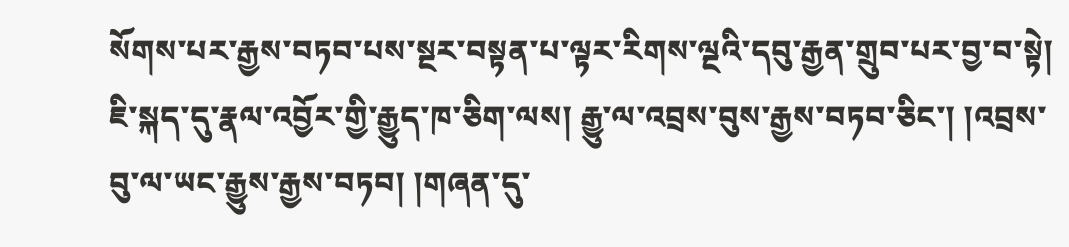སོགས་པར་རྒྱས་བཏབ་པས་སྔར་བསྟན་པ་ལྟར་རིགས་ལྔའི་དབུ་རྒྱན་གྲུབ་པར་བྱ་བ་སྟེ། ཇི་སྐད་དུ་རྣལ་འབྱོར་གྱི་རྒྱུད་ཁ་ཅིག་ལས། རྒྱུ་ལ་འབྲས་བུས་རྒྱས་བཏབ་ཅིང་། །འབྲས་བུ་ལ་ཡང་རྒྱུས་རྒྱས་བཏབ། །གཞན་དུ་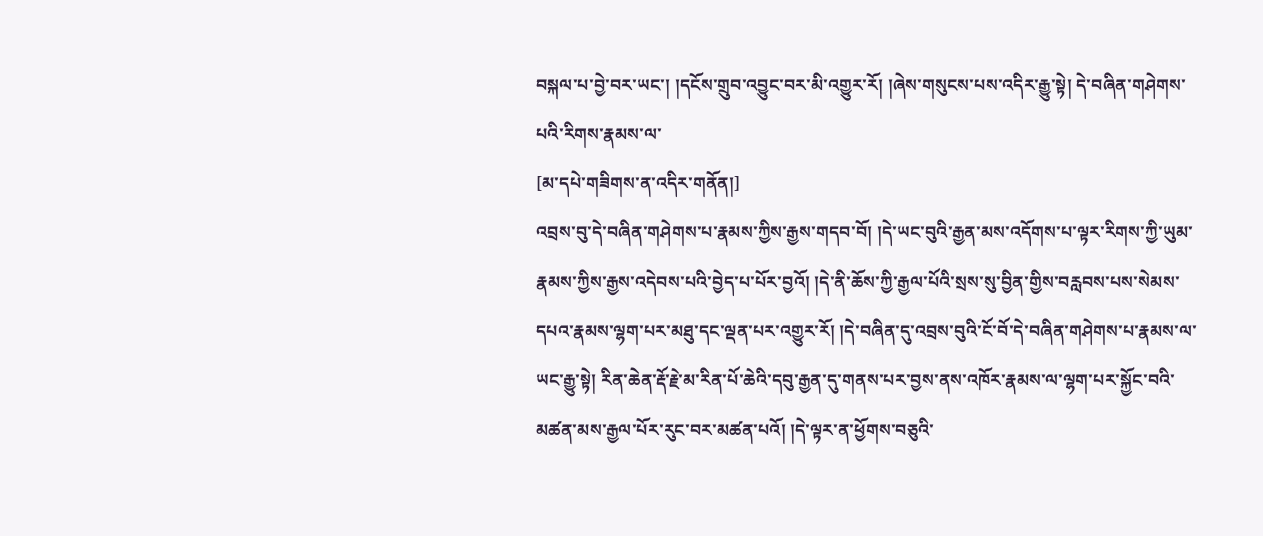བསྐལ་པ་བྱེ་བར་ཡང་། །དངོས་གྲུབ་འབྱུང་བར་མི་འགྱུར་རོ། །ཞེས་གསུངས་པས་འདིར་རྒྱུ་སྟེ། དེ་བཞིན་གཤེགས་པའི་རིགས་རྣམས་ལ་
[མ་དཔེ་གཟིགས་ན་འདིར་གནོན།]
འབྲས་བུ་དེ་བཞིན་གཤེགས་པ་རྣམས་ཀྱིས་རྒྱས་གདབ་བོ། །དེ་ཡང་བུའི་རྒྱན་མས་འདོགས་པ་ལྟར་རིགས་ཀྱི་ཡུམ་རྣམས་ཀྱིས་རྒྱས་འདེབས་པའི་བྱེད་པ་པོར་བྱའོ། །དེ་ནི་ཆོས་ཀྱི་རྒྱལ་པོའི་སྲས་སུ་བྱིན་གྱིས་བརླབས་པས་སེམས་དཔའ་རྣམས་ལྷག་པར་མཐུ་དང་ལྡན་པར་འགྱུར་རོ། །དེ་བཞིན་དུ་འབྲས་བུའི་ངོ་བོ་དེ་བཞིན་གཤེགས་པ་རྣམས་ལ་ཡང་རྒྱུ་སྟེ། རིན་ཆེན་རྡོ་རྗེ་མ་རིན་པོ་ཆེའི་དབུ་རྒྱན་དུ་གནས་པར་བྱས་ནས་འཁོར་རྣམས་ལ་ལྷག་པར་སྐྱོང་བའི་མཚན་མས་རྒྱལ་པོར་རུང་བར་མཚན་པའོ། །དེ་ལྟར་ན་ཕྱོགས་བཅུའི་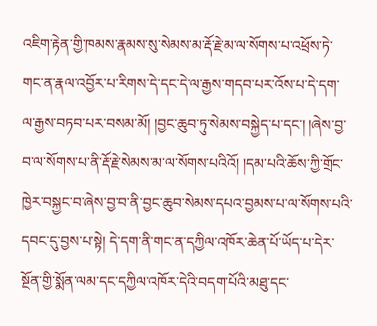འཇིག་རྟེན་གྱི་ཁམས་རྣམས་སུ་སེམས་མ་རྡོ་རྗེ་མ་ལ་སོགས་པ་འཕྲོས་ཏེ་གང་ན་རྣལ་འབྱོར་པ་རིགས་དེ་དང་དེ་ལ་རྒྱས་གདབ་པར་འོས་པ་དེ་དག་ལ་རྒྱས་བཏབ་པར་བསམ་མོ། །བྱང་ཆུབ་ཏུ་སེམས་བསྐྱེད་པ་དང་། །ཞེས་བྱ་བ་ལ་སོགས་པ་ནི་རྡོ་རྗེ་སེམས་མ་ལ་སོགས་པའིའོ། །དམ་པའི་ཆོས་ཀྱི་གྲོང་ཁྱེར་བསྐྱང་བ་ཞེས་བྱ་བ་ནི་བྱང་ཆུབ་སེམས་དཔའ་བྱམས་པ་ལ་སོགས་པའི་དབང་དུ་བྱས་པ་སྟེ། དེ་དག་ནི་གང་ན་དཀྱིལ་འཁོར་ཆེན་པོ་ཡོད་པ་དེར་སྔོན་གྱི་སྨོན་ལམ་དང་དཀྱིལ་འཁོར་དེའི་བདག་པོའི་མཐུ་དང་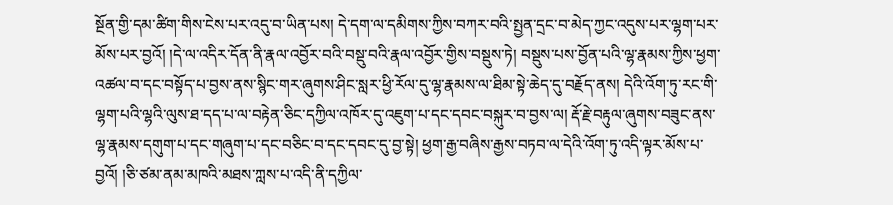སྔོན་གྱི་དམ་ཚིག་གིས་ངེས་པར་འདུ་བ་ཡིན་པས། དེ་དག་ལ་དམིགས་ཀྱིས་བཀར་བའི་སྤྱན་དྲང་བ་མེད་ཀྱང་འདུས་པར་ལྷག་པར་མོས་པར་བྱའོ། །དེ་ལ་འདིར་དོན་ནི་རྣལ་འབྱོར་བའི་བསྡུ་བའི་རྣལ་འབྱོར་གྱིས་བསྡུས་ཏེ། བསྡུས་པས་བྱོན་པའི་ལྷ་རྣམས་ཀྱིས་ཕྱག་འཚལ་བ་དང་བསྟོད་པ་བྱས་ནས་སྙིང་གར་ཞུགས་ཤིང་སླར་ཕྱི་རོལ་དུ་ལྷ་རྣམས་ལ་ཐིམ་སྟེ་ཆེད་དུ་བརྗོད་ནས། དེའི་འོག་ཏུ་རང་གི་ལྷག་པའི་ལྷའི་ལུས་ཐ་དད་པ་ལ་བརྟེན་ཅིང་དཀྱིལ་འཁོར་དུ་འཇུག་པ་དང་དབང་བསྐུར་བ་བྱས་ལ། རྡོ་རྗེ་བརྟུལ་ཞུགས་བཟུང་ནས་ལྷ་རྣམས་དགུག་པ་དང་གཞུག་པ་དང་བཅིང་བ་དང་དབང་དུ་བྱ་སྟེ། ཕྱག་རྒྱ་བཞིས་རྒྱས་བཏབ་ལ་དེའི་འོག་ཏུ་འདི་ལྟར་མོས་པ་བྱའོ། །ཅི་ཙམ་ནམ་མཁའི་མཐས་ཀླས་པ་འདི་ནི་དཀྱིལ་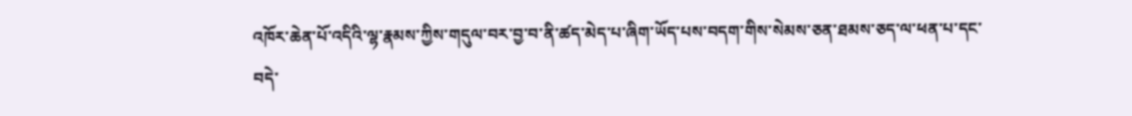འཁོར་ཆེན་པོ་འདིའི་ལྷ་རྣམས་ཀྱིས་གདུལ་བར་བྱ་བ་ནི་ཚད་མེད་པ་ཞིག་ཡོད་པས་བདག་གིས་སེམས་ཅན་ཐམས་ཅད་ལ་ཕན་པ་དང་བདེ་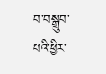བ་བསྒྲུབ་པའི་ཕྱིར་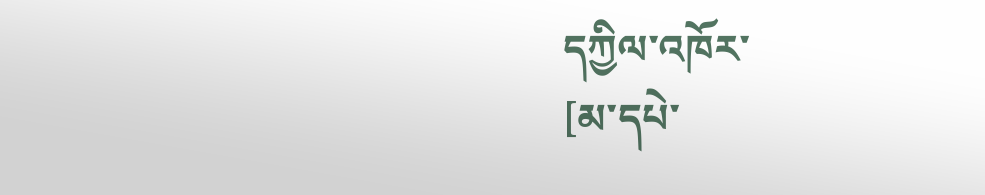དཀྱིལ་འཁོར་
[མ་དཔེ་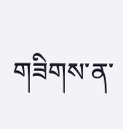གཟིགས་ན་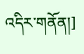འདིར་གནོན།]